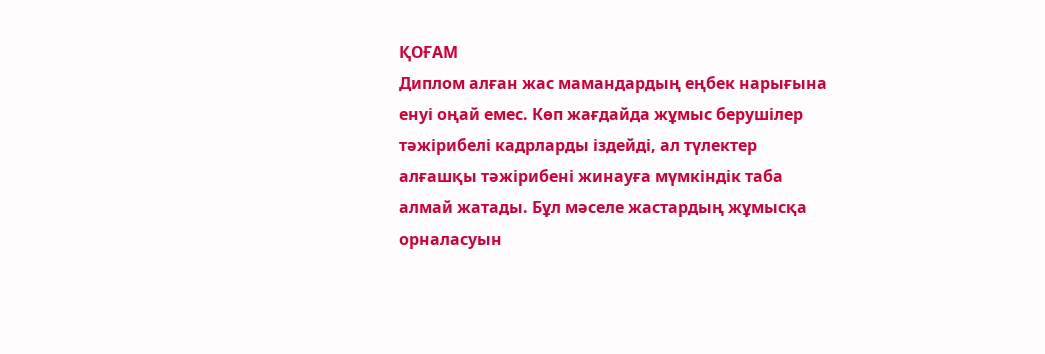ҚОҒАМ
Диплом алған жас мамандардың еңбек нарығына енуі оңай емес. Көп жағдайда жұмыс берушілер тәжірибелі кадрларды іздейді, ал түлектер алғашқы тәжірибені жинауға мүмкіндік таба алмай жатады. Бұл мәселе жастардың жұмысқа орналасуын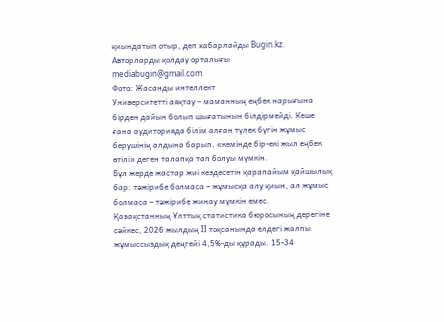қиындатып отыр, деп хабарлайды Bugin.kz.
Авторларды қолдау орталығы
mediabugin@gmail.com
Фото: Жасанды интеллект
Университетті аяқтау – маманның еңбек нарығына бірден дайын болып шығатынын білдірмейді. Кеше ғана аудиторияда білім алған түлек бүгін жұмыс берушінің алдына барып, «кемінде бір-екі жыл еңбек өтілі» деген талапқа тап болуы мүмкін.
Бұл жерде жастар жиі кездесетін қарапайым қайшылық бар: тәжірибе болмаса – жұмысқа алу қиын, ал жұмыс болмаса – тәжірибе жинау мүмкін емес.
Қазақстанның Ұлттық статистика бюросының дерегіне сәйкес, 2026 жылдың II тоқсанында елдегі жалпы жұмыссыздық деңгейі 4,5%-ды құрады. 15-34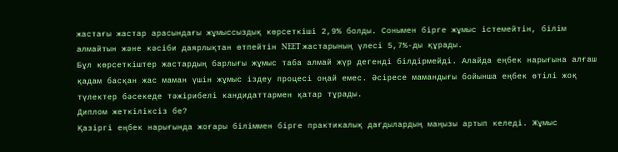жастағы жастар арасындағы жұмыссыздық көрсеткіші 2,9% болды. Сонымен бірге жұмыс істемейтін, білім алмайтын және кәсіби даярлықтан өтпейтін NEET жастарының үлесі 5,7%-ды құрады.
Бұл көрсеткіштер жастардың барлығы жұмыс таба алмай жүр дегенді білдірмейді. Алайда еңбек нарығына алғаш қадам басқан жас маман үшін жұмыс іздеу процесі оңай емес. Әсіресе мамандығы бойынша еңбек өтілі жоқ түлектер бәсекеде тәжірибелі кандидаттармен қатар тұрады.
Диплом жеткіліксіз бе?
Қазіргі еңбек нарығында жоғары біліммен бірге практикалық дағдылардың маңызы артып келеді. Жұмыс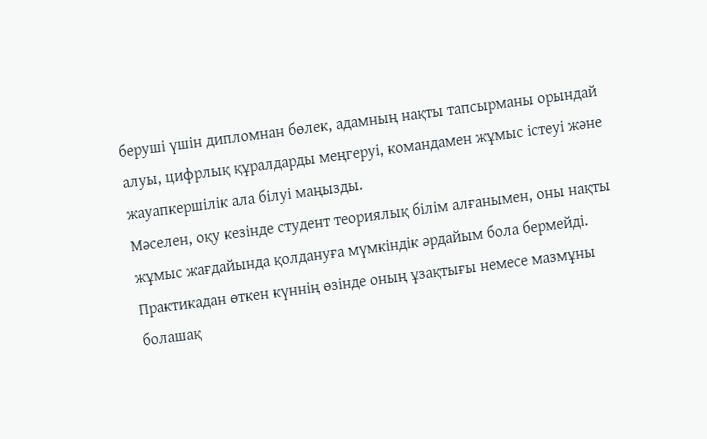беруші үшін дипломнан бөлек, адамның нақты тапсырманы орындай алуы, цифрлық құралдарды меңгеруі, командамен жұмыс істеуі және жауапкершілік ала білуі маңызды.
Мәселен, оқу кезінде студент теориялық білім алғанымен, оны нақты жұмыс жағдайында қолдануға мүмкіндік әрдайым бола бермейді. Практикадан өткен күннің өзінде оның ұзақтығы немесе мазмұны болашақ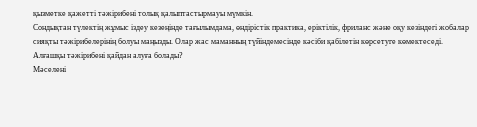қызметке қажетті тәжірибені толық қалыптастырмауы мүмкін.
Сондықтан түлектің жұмыс іздеу кезеңінде тағылымдама, өндірістік практика, еріктілік, фриланс және оқу кезіндегі жобалар сияқты тәжірибелерінің болуы маңызды. Олар жас маманның түйіндемесінде кәсіби қабілетін көрсетуге көмектеседі.
Алғашқы тәжірибені қайдан алуға болады?
Мәселені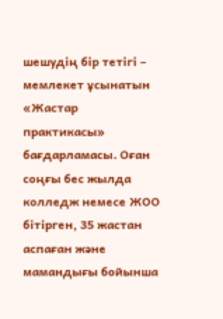шешудің бір тетігі – мемлекет ұсынатын «Жастар практикасы» бағдарламасы. Оған соңғы бес жылда колледж немесе ЖОО бітірген, 35 жастан аспаған және мамандығы бойынша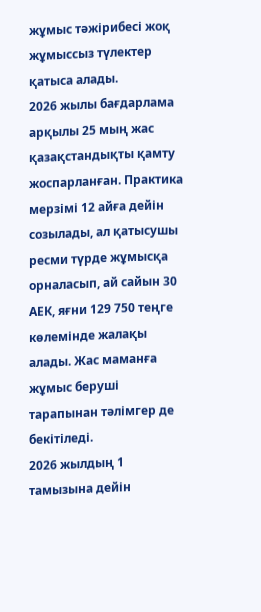жұмыс тәжірибесі жоқ жұмыссыз түлектер қатыса алады.
2026 жылы бағдарлама арқылы 25 мың жас қазақстандықты қамту жоспарланған. Практика мерзімі 12 айға дейін созылады, ал қатысушы ресми түрде жұмысқа орналасып, ай сайын 30 АЕК, яғни 129 750 теңге көлемінде жалақы алады. Жас маманға жұмыс беруші тарапынан тәлімгер де бекітіледі.
2026 жылдың 1 тамызына дейін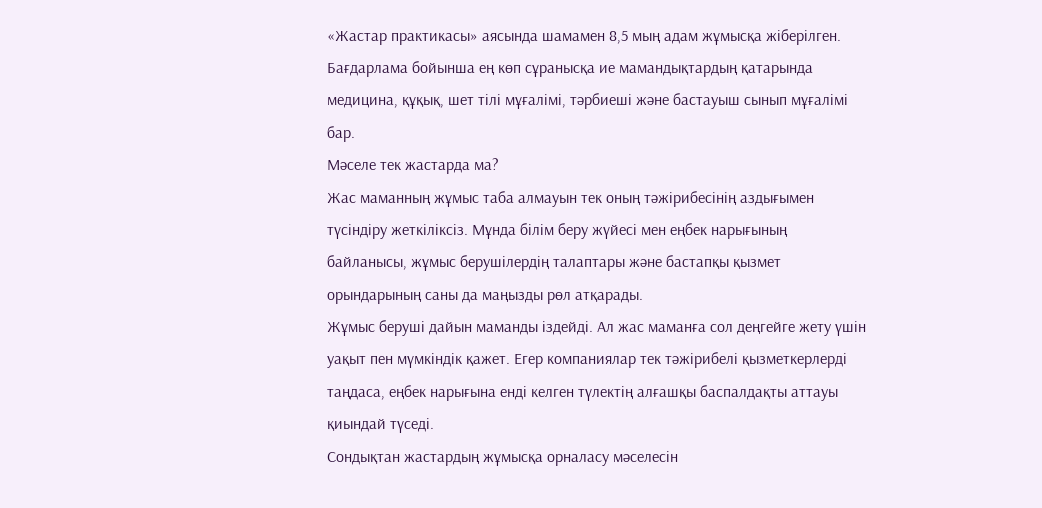«Жастар практикасы» аясында шамамен 8,5 мың адам жұмысқа жіберілген. Бағдарлама бойынша ең көп сұранысқа ие мамандықтардың қатарында медицина, құқық, шет тілі мұғалімі, тәрбиеші және бастауыш сынып мұғалімі бар.
Мәселе тек жастарда ма?
Жас маманның жұмыс таба алмауын тек оның тәжірибесінің аздығымен түсіндіру жеткіліксіз. Мұнда білім беру жүйесі мен еңбек нарығының байланысы, жұмыс берушілердің талаптары және бастапқы қызмет орындарының саны да маңызды рөл атқарады.
Жұмыс беруші дайын маманды іздейді. Ал жас маманға сол деңгейге жету үшін уақыт пен мүмкіндік қажет. Егер компаниялар тек тәжірибелі қызметкерлерді таңдаса, еңбек нарығына енді келген түлектің алғашқы баспалдақты аттауы қиындай түседі.
Сондықтан жастардың жұмысқа орналасу мәселесін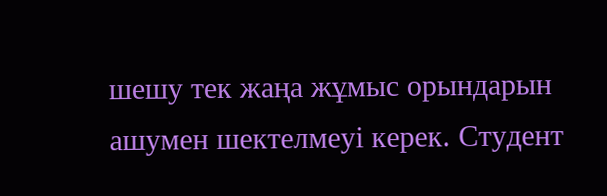шешу тек жаңа жұмыс орындарын ашумен шектелмеуі керек. Студент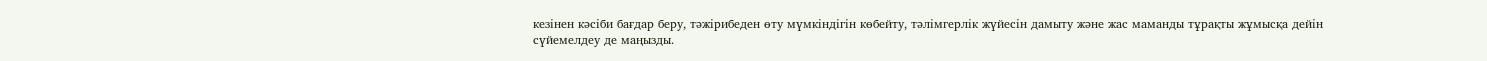кезінен кәсіби бағдар беру, тәжірибеден өту мүмкіндігін көбейту, тәлімгерлік жүйесін дамыту және жас маманды тұрақты жұмысқа дейін сүйемелдеу де маңызды.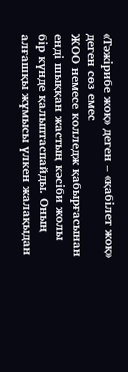«Тәжірибе жоқ» деген – «қабілет жоқ» деген сөз емес
ЖОО немесе колледж қабырғасынан енді шыққан жастың кәсіби жолы бір күнде қалыптаспайды. Оның алғашқы жұмысы үлкен жалақыдан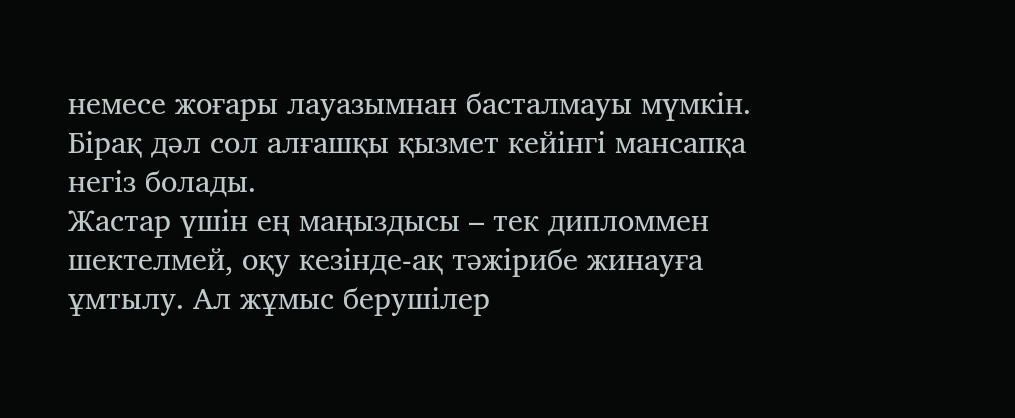немесе жоғары лауазымнан басталмауы мүмкін. Бірақ дәл сол алғашқы қызмет кейінгі мансапқа негіз болады.
Жастар үшін ең маңыздысы – тек дипломмен шектелмей, оқу кезінде-ақ тәжірибе жинауға ұмтылу. Ал жұмыс берушілер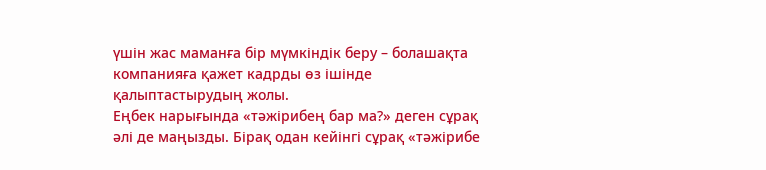үшін жас маманға бір мүмкіндік беру – болашақта компанияға қажет кадрды өз ішінде қалыптастырудың жолы.
Еңбек нарығында «тәжірибең бар ма?» деген сұрақ әлі де маңызды. Бірақ одан кейінгі сұрақ «тәжірибе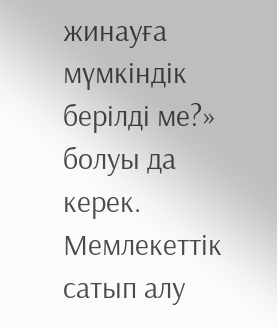жинауға мүмкіндік берілді ме?» болуы да керек.
Мемлекеттік сатып алу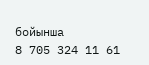бойынша
8 705 324 11 61